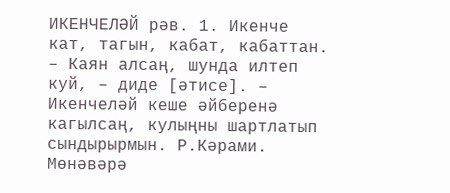ИКЕНЧЕЛӘЙ рәв. 1. Икенче кат, тагын, кабат, кабаттан. – Каян алсаң, шунда илтеп куй, – диде [әтисе]. – Икенчеләй кеше әйберенә кагылсаң, кулыңны шартлатып сындырырмын. Р.Кәрами. Мөнәвәрә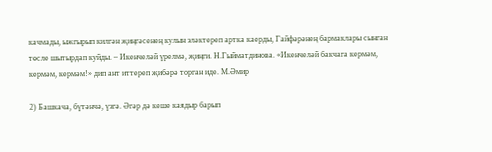качмады, ыжгырып килгән җиңгәсенең кулын эләктереп артка каерды, Гайфәрәнең бармаклары сынган төсле шытырдап куйды. – Икенчеләй үрелмә, җиңги. Н.Гыйматдинова. «Икенчеләй бакчага кермәм, кермәм, кермәм!» дип ант иттереп җибәрә торган иде. М.Әмир

2) Башкача, бүтәнчә, үзгә. Әгәр дә кеше каядыр барып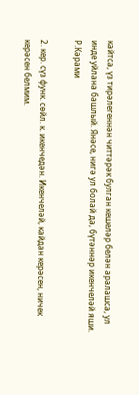кайтса, үз тирәлегеннән читтәрәк булган кешеләр белән аралашса, ул инде уйлана башлый. Янәсе, нигә ул болай да, бүтәннәр икенчеләй яши. Р.Кәрами

2. кер. сүз функ. сөйл. к. икенчедән. Икенчеләй, кайдан керәсен, ничек керәсен белмим.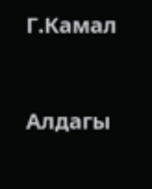Г.Камал



Алдагы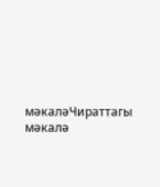мәкаләЧираттагы мәкалә